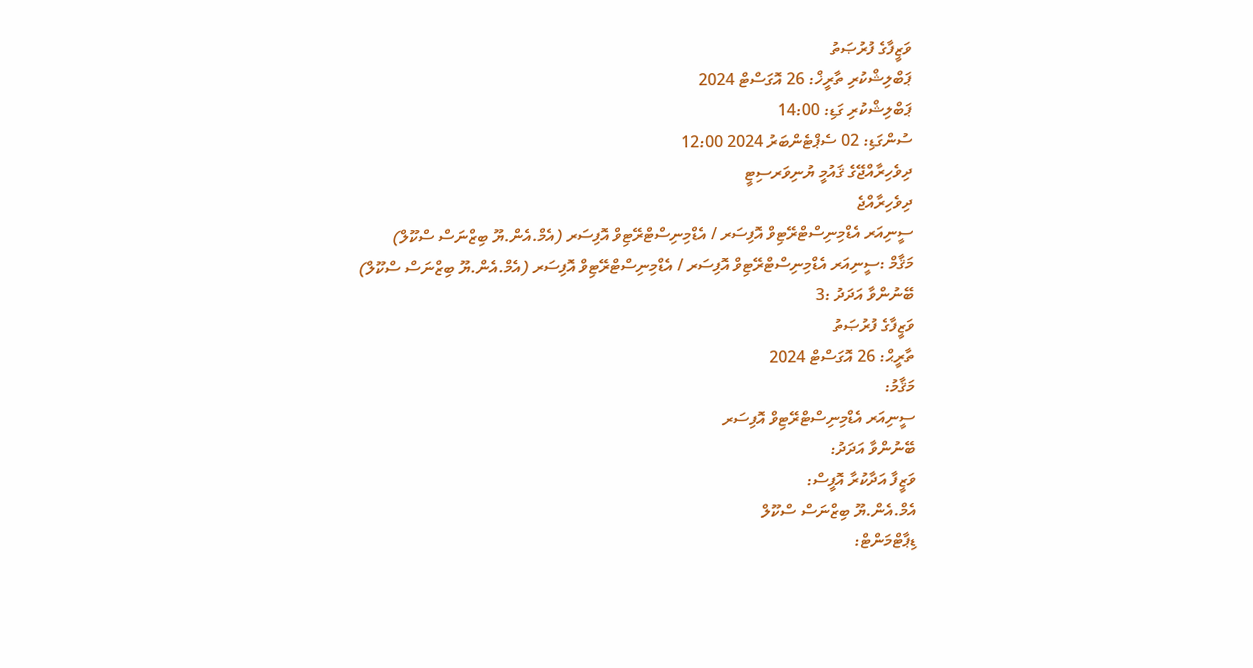ވަޒީފާގެ ފުރުޞަތު
ޕަބްލިޝްކުރި ތާރީޚް: 26 އޮގަސްޓް 2024
ޕަބްލިޝްކުރި ގަޑި: 14:00
ސުންގަޑި: 02 ސެޕްޓެންބަރު 2024 12:00
ދިވެހިރާއްޖޭގެ ޤައުމީ ޔުނިވަރސިޓީ
ދިވެހިރާއްޖެ
ސީނިއަރ އެޑްމިނިސްޓްރޭޓިވް އޮފިސަރ / އެޑްމިނިސްޓްރޭޓިވް އޮފިސަރ (އެމް.އެން.ޔޫ ބިޒްނަސް ސްކޫލް)
މަޤާމް :ސީނިއަރ އެޑްމިނިސްޓްރޭޓިވް އޮފިސަރ / އެޑްމިނިސްޓްރޭޓިވް އޮފިސަރ (އެމް.އެން.ޔޫ ބިޒްނަސް ސްކޫލް)
ބޭނުންވާ އަދަދު :3
ވަޒީފާގެ ފުރުޞަތު
ތާރީޙް: 26 އޮގަސްޓް 2024
މަޤާމު:
ސީނިއަރ އެޑްމިނިސްޓްރޭޓިވް އޮފިސަރ
ބޭނުންވާ އަދަދު:
ވަޒީފާ އަދާކުރާ އޮފީސް:
އެމް.އެން.ޔޫ ބިޒްނަސް ސްކޫލް
ޑިޕާޓްމަންޓް: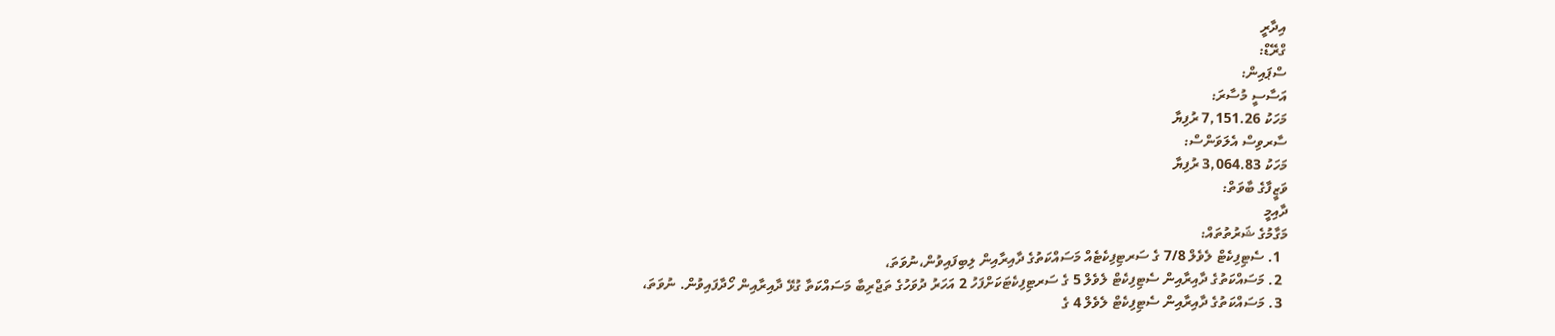އިދާރީ
ގްރޭޑް:
ސްޕައިން:
އަސާސީ މުސާރަ:
މަހަކު 7,151.26 ރުފިޔާ
ސާރވިސް އެލަވަންސް:
މަހަކު 3,064.83 ރުފިޔާ
ވަޒީފާގެ ބާވަތް:
ދާއިމީ
މަގާމުގެ ޝަރުތުތައް:
  1. ސެޓިފިކެޓް ލެވެލް 7/8 ގެ ސަރޓިފިކެޓެއް މަސައްކަތުގެ ދާއިރާއިން ލިބިފައިވުން،ނުވަތަ،
  2. މަސައްކަތުގެ ދާއިރާއިން ސެޓިފިކެޓް ލެވެލް 5 ގެ ސަރޓިފިކެޓަކަށްފަހު 2 އަހަރު ދުވަހުގެ ތަޖްރިބާ މަސައްކަތާ ގުޅޭ ދާއިރާއިން ހޯދާފައިވުން. ނުވަތަ،
  3. މަސައްކަތުގެ ދާއިރާއިން ސެޓިފިކެޓް ލެވެލް 4 ގެ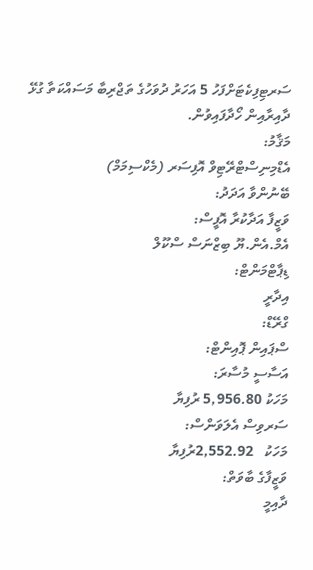ސަރޓިފިކެޓަށްފަހު 5 އަހަރު ދުވަހުގެ ތަޖްރިބާ މަސައްކަތާ ގުޅޭ ދާއިރާއިން ހޯދާފައިވުން.
މަޤާމު:
އެޑްމިނިސްޓްރޭޓިވް އޮފިސަރ (މެކްސިމަމް)
ބޭނުންވާ އަދަދު:
ވަޒީފާ އަދާކުރާ އޮފީސް:
އެމް.އެން.ޔޫ ބިޒްނަސް ސްކޫލް
ޑިޕާޓްމަންޓް:
އިދާރީ
ގްރޭޑް:
ސްޕައިން ޕޮއިންޓް:
އަސާސީ މުސާރަ:
މަހަކު 5,956.80 ރުފިޔާ
ސަރވިސް އެލަވަންސް:
މަހަކު   2,552.92ރުފިޔާ
ވަޒީފާގެ ބާވަތް:
ދާއިމީ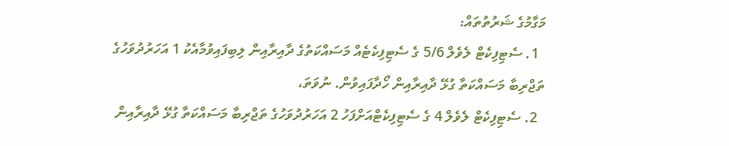މަގާމުގެ ޝަރުތުތައް:
  1. ސެޓިފިކެޓް ލެވެލް 5/6 ގެ ސެޓިފިކެޓެއް މަސައްކަތުގެ ދާއިރާއިން ލިބިފައިވުމާއެކު 1 އަހަރުދުވަހުގެ ތަޖްރިބާ މަސައްކަތާ ގުޅޭ ދާއިރާއިން ހޯދާފައިވުން. ނުވަތަ،
  2. ސެޓިފިކެޓް ލެވެލް 4 ގެ ސެޓިފިކެޓްއަށްފަހު 2 އަހަރުދުވަހުގެ ތަޖްރިބާ މަސައްކަތާ ގުޅޭ ދާއިރާއިން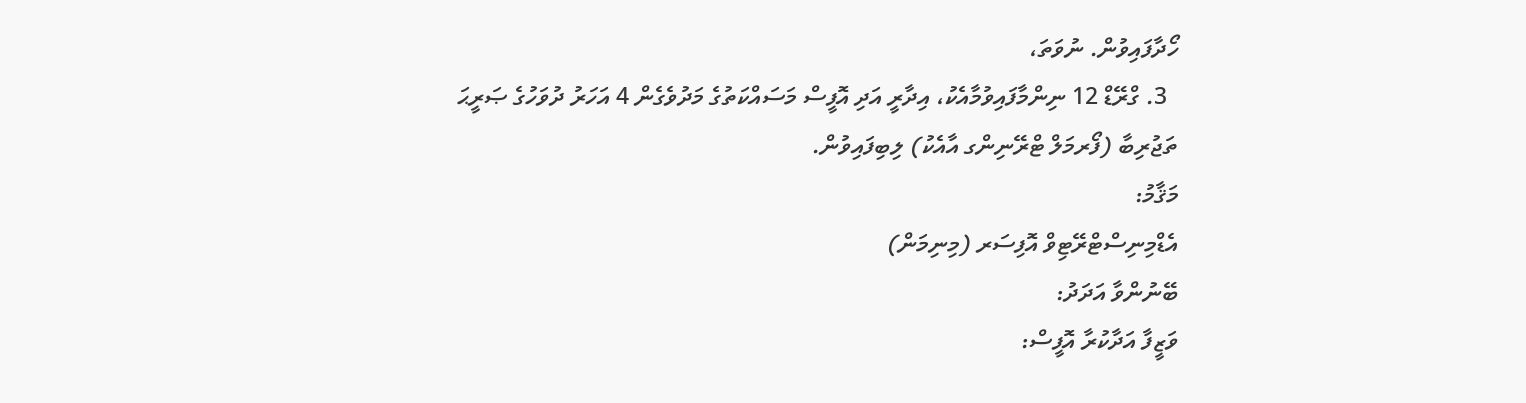ހޯދާފައިވުން. ނުވަތަ،
  3. ގްރޭޑް 12 ނިންމާފައިވުމާއެކު، އިދާރީ އަދި އޮފީސް މަސައްކަތުގެ މަދުވެގެން 4 އަހަރު ދުވަހުގެ ޞަރީޙަ ތަޖުރިބާ (ފޯރމަލް ޓްރޭނިންގ އާއެކު) ލިބިފައިވުން.
މަޤާމު:
އެޑްމިނިސްޓްރޭޓިވް އޮފިސަރ (މިނިމަން)
ބޭނުންވާ އަދަދު:
ވަޒީފާ އަދާކުރާ އޮފީސް: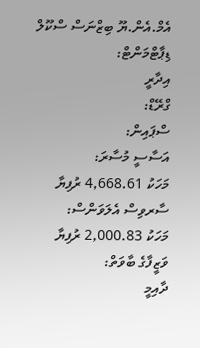އެމް.އެން.ޔޫ ބިޒްނަސް ސްކޫލް
ޑިޕާޓްމަންޓް:
އިދާރީ
ގްރޭޑް:
ސްޕައިން:
އަސާސީ މުސާރަ:
މަހަކު 4,668.61 ރުފިޔާ
ސާރވިސް އެލަވަންސް:
މަހަކު 2,000.83 ރުފިޔާ
ވަޒީފާގެ ބާވަތް:
ދާއިމީ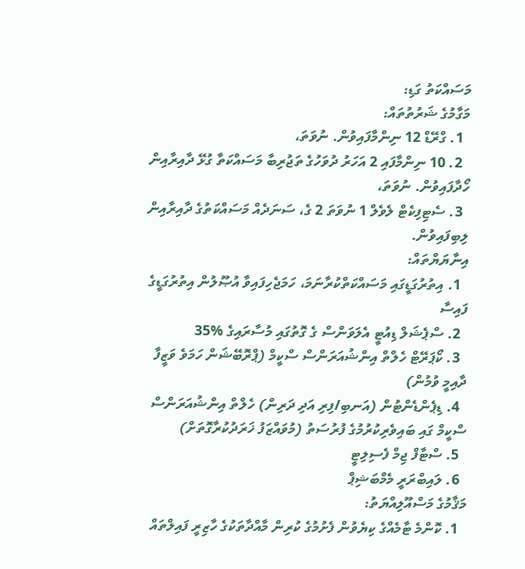މަސައްކަތު ގަޑި:
މަގާމުގެ ޝަރުތުތައް:
  1. ގްރޭޑް 12 ނިންމާފައިވުން. ނުވަތަ،
  2. 10 ނިންމާފައި 2 އަހަރު ދުވަހުގެ ތަޖުރިބާ މަސައްކަތާ ގުޅޭ ދާއިރާއިން ހޯދާފައިވުން. ނުވަތަ،
  3. ސެޓިފިކެޓް ލެވެލް 1 ނުވަތަ 2 ގެ، ސަނަދެއް މަސައްކަތުގެ ދާއިރާއިން ލިބިފައިވުން.
އިނާޔަޔްތައް:
  1. އިތުރުގަޑީގައި މަސައްކަތްކުރާނަމަ، ހަމަޖެހިފައިވާ އުޞޫލުން އިތުރުގަޑީގެ ފައިސާ
  2. ސްޕެޝަލް ޑިއުޓީ އެލަވަންސް ގެ ގޮތުގައި މުސާރައިގެ %35
  3. ކޯޕަރޭޓް ހެލްތް އިންޝުއަރަންސް ސްކީމް (ޕްރޮބޭޝަން ހަމަވެ ވަޒީފާ ދާއިމީ ވުމުން)
  4. ޑިޕެންޑެންޓުން (އަނބި/ފިރި އަދި ދަރިން) ހެލްތް އިންޝުއަރަންސް ސްކީމް ގައި ބައިވެރިކުރުމުގެ ފުރުސަތު (މުވައްޒަފު ޚަރަދުކުރާގޮތަށް)
  5. ސްޓާފް ޖިމް ފެސިލިޓީ
  6. ލައިބްރަރީ މެމްބަޝިޕް
މަޤާމުގެ މަސްއޫލިއްޔަތު:
  1. ކޮންމެ ޓާމެއްގެ ކިޔެވުން ފެށުމުގެ ކުރިން މާއްދާތަކުގެ ހާޒިރީ ފައިލްތައް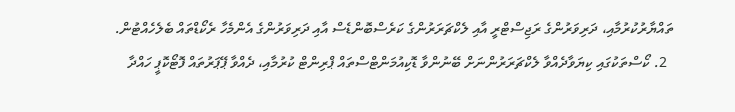ތައްޔާރުކުރުމާއި، ދަރިވަރުންގެ ރަޖިސްޓްރީ އާއި ލެކްޗަރަރުންގެ ކަރެސްބޮންޑެސް އާއި ދަރިވަރުންގެ އެންމެހާ ރެކޯޑްތައް ބެލެހެއްޓުން.
  2. ކޯސްތަކުގައި ކިޔަވާދެއްވާ ލެކްޗަރަރުންނަށް ބޭނުންވާ ޑޮކިއުމަންޓްސްތައް ޕްރިންޓް ކުރުމާއި، ދެއްވާ ޕޭޕަރުތައް ފޮޓޯކޮޕީ ހައްދާ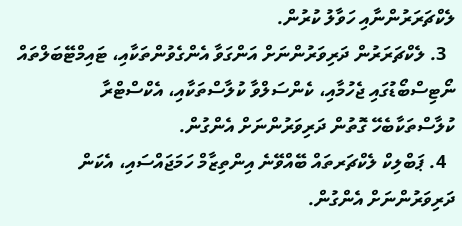ލެކްޗަރަރުންނާއި ހަވާލު ކުރުން.
  3. ލެކްޗަރަރުން ދަރިވަރުންނަށް އަންގަވާ އެންގެވުންތަކާއި، ޓައިމްޓޭބަލްތައް ނޯޓިސްބޯޑުގައި ޖެހުމާއި، ކެންސަލްވާ ކުލާސްތަކާއި، އެކްސްޓްރާ ކުލާސްތަކާބެހޭ ގޮތުން ދަރިވަރުންނަށް އެންގުން.
  4. ޕަބްލިކް ލެކްޗަރތައް ބޭއްވޭނެ އިންތިޒާމް ހަމަޖައްސައި، އެކަން ދަރިވަރުންނަށް އެންގުން.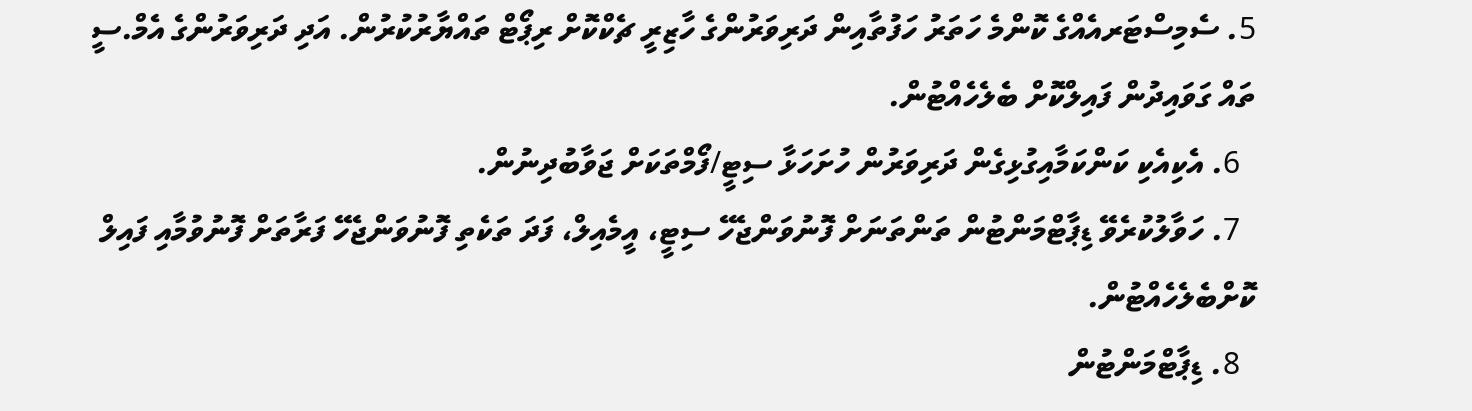5. ސެމިސްޓަރއެއްގެ ކޮންމެ ހަތަރު ހަފުތާއިން ދަރިވަރުންގެ ހާޒިރީ ޗެކްކޮށް ރިޕޯޓް ތައްޔާރުކުރުން. އަދި ދަރިވަރުންގެ އެމް.ސީ ތައް ގަވައިދުން ފައިލްކޮށް ބެލެހެއްޓުން.
  6. އެކިއެކި ކަންކަމާއިގުޅިގެން ދަރިވަރުން ހުށަހަޅާ ސިޓީ/ފޯމްތަކަށް ޖަވާބުދިނުން.
  7. ހަވާލުކުރެވޭ ޑިޕާޓްމަންޓުން ތަންތަނަށް ފޮނުވަންޖެހޭ ސިޓީ، އީމެއިލް، ފަދަ ތަކެތި ފޮނުވަންޖެހޭ ފަރާތަށް ފޮނުވުމާއި ފައިލް ކޮށްބެލެހެއްޓުން.
  8. ޑިޕާޓްމަންޓުން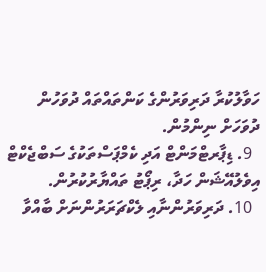ހަވާލުކުރާ ދަރިވަރުންގެ ކަންތައްތައް ދުވަހުން ދުވަހަށް ނިންމުން.
  9. ޑިޕާރޓްމަންޓް އަދި ކެމްޕަސްތަކުގެ ސަބްޖެކްޓް އިވެލުއޭޝަން ހަދާ، ރިޕޯޓު ތައްޔާރުކުރުން.
  10. ދަރިވަރުންނާއި ލެކްޗަރަރުންނަށް ބާއްވާ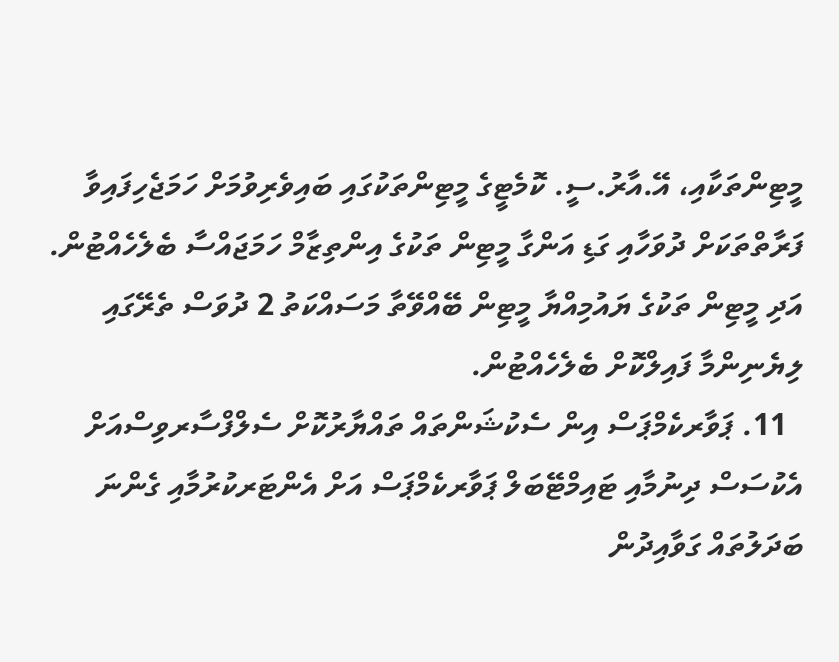މީޓިންތަކާއި، އޭ.އާރު.ސީ. ކޮމެޓީގެ މީޓިންތަކުގައި ބައިވެރިވުމަށް ހަމަޖެހިފައިވާ ފަރާތްތަކަށް ދުވަހާއި ގަޑި އަންގާ މީޓިން ތަކުގެ އިންތިޒާމް ހަމަޖައްސާ ބެލެހެއްޓުން. އަދި މީޓިން ތަކުގެ ޔައުމިއްޔާ މީޓިން ބޭއްވޭތާ މަސައްކަތު 2 ދުވަސް ތެރޭގައި ލިޔެނިންމާ ފައިލްކޮށް ބެލެހެއްޓުން.
  11. ޕަވާރކެމްޕަސް އިން ސެކުޝަންތައް ތައްޔާރުކޮށް ސެލްފްސާރވިސްއަށް އެކުސަސް ދިނުމާއި ޓައިމްޓޭބަލް ޕަވާރކެމްޕަސް އަށް އެންޓަރކުރުމާއި ގެންނަ ބަދަލުތައް ގަވާއިދުން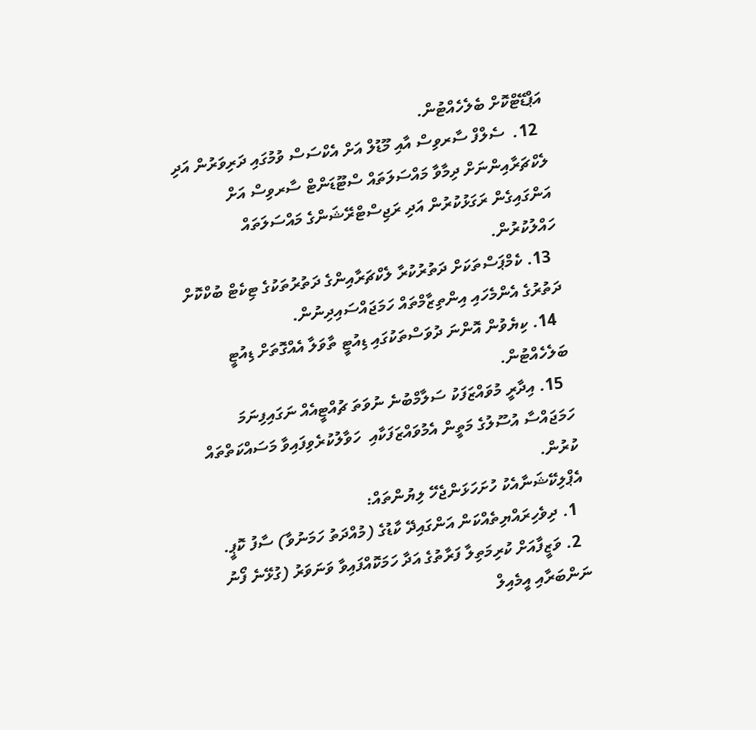އަޕްޑޭޓްކޮށް ބެލެހެއްޓުން.
  12.  ސެލްފް ސާރވިސް އާއި މޫޑުލް އަށް އެކްސަސް ވުމުގައި ދަރިވަރުން އަދި ލެކްޗަރާއިންނަށް ދިމާވާ މައްސަލަތައް ސްޓޫޑަންޓް ސާރވިސް އަށް އަންގައިގެން ރަގަޅުކުރުން އަދި ރަޖިސްޓްރޭޝަންގެ މައްސަލަތައް ހައްލުކުރުން.
  13. ކެމްޕަސްތަކަށް ދަތުރުކުރާ ލެކްޗަރާއިންގެ ދަތުރުތަކުގެ ޓިކެޓް ބުކްކޮށް ދަތުރުގެ އެންމެހައި އިންތިޒާމްތައް ހަމަޖައްސައިދިނުން.
  14. ކިޔެވުން އޮންނަ ދުވަސްތަކުގައި ޑިއުޓީ ތާވަލާ އެއްގޮތަށް ޑިއުޓީ ބަލެހެއްޓުން.
  15. އިދާރީ މުވައްޒަފަކު ސަލާމްބުނެ ނުވަތަ ޗުއްޓީއެއް ނަގައިފިނަމަ ހަމަޖައްސާ އުސޫލުގެ މަތީން އެމުވައްޒަފަކާއި  ހަވާލުކުރެވިފައިވާ މަސައްކަތްތައް ކުރުން.
އެޕްލިކޭޝަނާއެކު ހުށަހަޅަންޖެހޭ ލިޔުންތައް:
  1. ދިވެހިރައްޔިތެއްކަން އަންގައިދޭ ކާޑުގެ (މުއްދަތު ހަމަނުވާ) ސާފު ކޮޕީ.
  2. ވަޒީފާއަށް ކުރިމަތިލާ ފަރާތުގެ އަދާ ހަމަކޮއްފައިވާ ވަނަވަރު (ގުޅޭނެ ފޯނު ނަންބަރާއި އީމެއިލް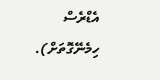އެޑްރެސް ހިމެނޭގޮތަށް).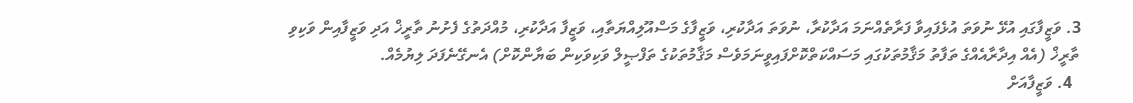3. ވަޒީފާގައި އުޅޭ ނުވަތަ އުޅެފައިވާ ފަރާތެއްނަމަ އަދާކުރާ، ނުވަތަ އަދާކުރި، ވަޒީފާގެ މަސްއޫލިއްޔަތާއި، ވަޒީފާ އަދާކުރި، މުއްދަތުގެ ފެށުނު ތާރީޚް އަދި ވަޒީފާއިން ވަކިވި ތާރީޚް (އެއް އިދާރާއެއްގެ ތަފާތު މަޤާމުތަކުގައި މަސައްކަތްކޮށްފައިވީނަމަވެސް މަޤާމުތަކުގެ ތަފްޞީލް ވަކިވަކިން ބަޔާންކޮށް) އެނގޭނެފަދަ ލިޔުމެއް.
  4. ވަޒީފާއަށް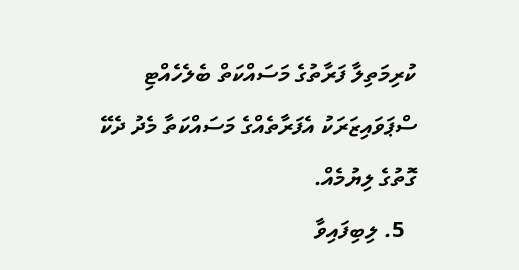ކުރިމަތިލާ ފަރާތުގެ މަސައްކަތް ބެލެހެއްޓި ސްޕަވައިޒަރަކު އެފަރާތެއްގެ މަސައްކަތާ މެދު ދެކޭ ގޮތުގެ ލިޔުމެއް.
  5. ލިބިފައިވާ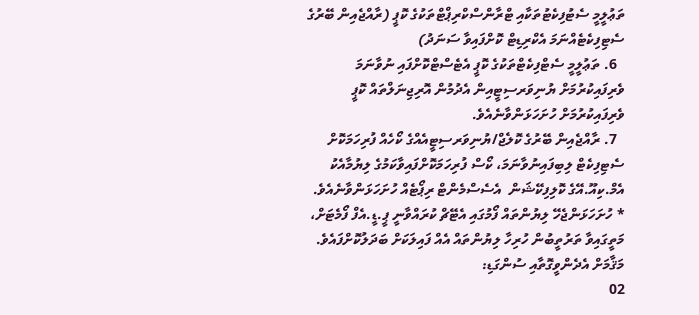ތަޢުލީމީ ސެޓުފިކެޓުތަކާއި ޓްރާންސްކްރިޕްޓްތަކުގެ ކޮޕީ (ރާއްޖެއިން ބޭރުގެ ސެޓިފިކެޓެއްނަމަ އެކްރިޑިޓް ކޮށްފައިވާ ސަނަދު)
  6. ތަޢުލީމީ ސެޓްފިކެޓްތަކުގެ ކޮޕީ އެޓެސްޓްކޮށްފައި ނުވާނަމަ ވެރިފައިކުރުމަށް ޔުނިވަރސިޓީއިން އެދުމުން އޮރިޖިނަލްތައް ކޮޕީ ވެރިފައިކުރުމަށް ހުށަހަޅަންވާނެއެވެ.
  7. ރާއްޖެއިން ބޭރުގެ ކޮލެޖް/ޔުނިވަރސިޓީއެއްގެ ކޯހެއް ފުރިހަމަކޮށް ސެޓިފިކެޓް ލިބިފައިނުވާނަމަ، ކޯސް ފުރިހަމަކޮށްފައިވާކަމުގެ ލިޔުމާއެކު އެމް.ކިއޫ.އޭގެ ކޮލިފިކޭޝަން  އެސެސްމެންޓް ރިޕޯޓެއް ހުށަހަޅަންވާނެއެވެ.
* ހުށަހަޅަންޖެހޭ ލިޔުންތައް ފޯމުގައި އެޓޭޗް ކުރައްވާނީ ޕީ.ޑީ.އެފް ފޯމެޓަށް، މަތީގައިވާ ތަރުތީބުން ހުރިހާ ލިޔުންތައް އެއް ފައިލަކަށް ބަދަލުކޮށްފައެވެ.
މަޤާމަށް އެދެންވީގޮތާއި ސުންގަޑި:
02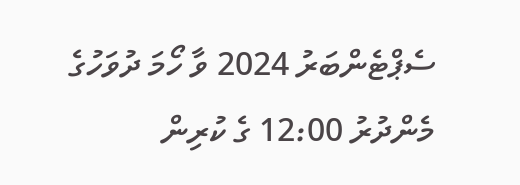ސެޕްޓެންބަރު 2024 ވާ ހޯމަ ދުވަހުގެ މެންދުރު 12:00 ގެ ކުރިން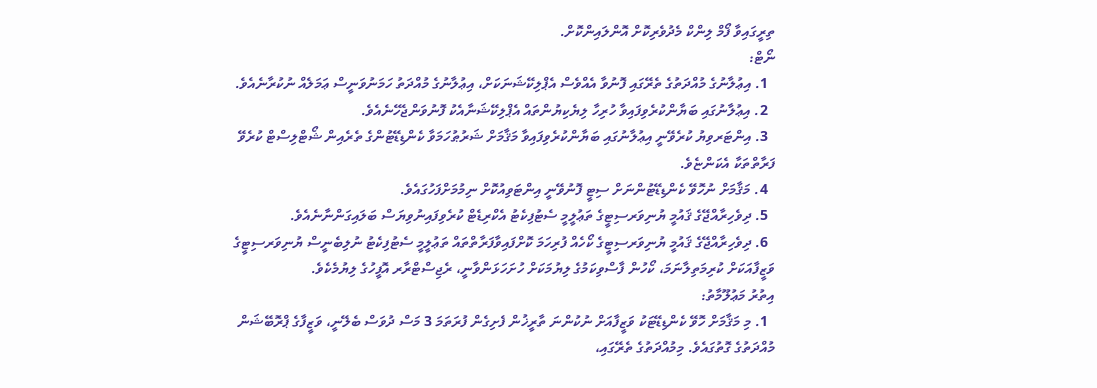ތިރީގައިވާ ފޯމް ލިންކް މެދުވެރިކޮށް އޮންލައިންކޮށް.
ނޯޓް:
  1. އިޢުލާނުގެ މުއްދަތުގެ ތެރޭގައި ފޮނުވާ އެއްވެސް އެޕްލިކޭޝަނަކަށް، އިޢުލާނުގެ މުއްދަތު ހަމަނުވަނީސް ޢަމަލެއް ނުކުރާނެއެވެ.
  2. އިޢުލާނުގައި ބަޔާންކުރެވިފައިވާ ހުރިހާ ލިޔެކިޔުންތައް އެޕްލިކޭޝަނާއެކު ފޮނުވަންޖެހޭނެއެވެ.
  3. އިންޓަރވިޔު ކުރެވޭނީ އިޢުލާނުގައި ބަޔާންކުރެވިފައިވާ މަޤާމަށް ޝަރުޠުހަމަވާ ކެންޑިޑޭޓުންގެ ތެރެއިން ޝޯޓްލިސްޓް ކުރެވޭ ފަރާތްތަކާ އެކަންޏެވެ.
  4. މަޤާމަށް ނުހޮވޭ ކެންޑިޑޭޓުންނަށް ސިޓީ ފޮނުވޭނީ އިންޓަވިއުކޮށް ނިމުމަށްފަހުގައެވެ.
  5. ދިވެހިރާއްޖޭގެ ޤައުމީ ޔުނިވަރސިޓީގެ ތަޢުލީމީ ސެޓުފިކެޓު އެކްރިޑެޓް ކުރެވިފައިނުވިޔަސް ބަލައިގަންނާނެއެވެ.
  6. ދިވެހިރާއްޖޭގެ ޤައުމީ ޔުނިވަރސިޓީގެ ކޯހެއް ފުރިހަމަ ކޮށްފައިވާފަރާތްތައް ތަޢުލީމީ ސެޓުފިކެޓު ނުލިބެނީސް ޔުނިވަރސިޓީގެ ވަޒީފާއަކަށް ކުރިމަތިލާނަމަ، ކޯހުން ފާސްވިކަމުގެ ލިޔުމަކަށް ހުށަހަޅަންވާނީ، ރެޖިސްޓްރާރ އޮފީހުގެ ލިޔުމެކެވެ.
އިތުރު މަޢުލޫމާތު:
  1. މި މަޤާމަށް ހޮވޭ ކެންޑިޑޭޓަކު ވަޒީފާއަށް ނުކުންނަ ތާރީޚުން ފެށިގެން ފުރަތަމަ 3 މަސް ދުވަސް ބެލޭނީ، ވަޒީފާގެ ޕްރޮބޭޝަން މުއްދަތުގެ ގޮތުގައެވެ. މިމުއްދަތުގެ ތެރޭގައި،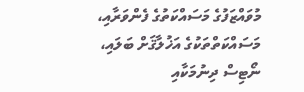މުވައްޒަފުގެ މަސައްކަތުގެ ފެންވަރާއި، މަސައްކަތްތަކުގެ އަޚުލާޤަށް ބަލައި، ނޯޓިސް ދިނުމަކާއި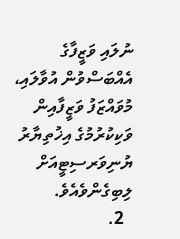ނުލައި ވަޒީފާގެ އެއްބަސްވުން އުވާލައި، މުވައްޒަފު ވަޒީފާއިން ވަކިކުރުމުގެ އިޚުތިޔާރު ޔުނިވަރސިޓީއަށް ލިބިގެންވެއެވެ.
  2.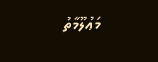މަޢުލޫމާތު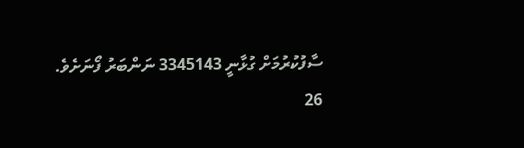ސާފުކުރުމަށް ގުޅާނީ 3345143 ނަންބަރު ފޯނަށެވެ.
26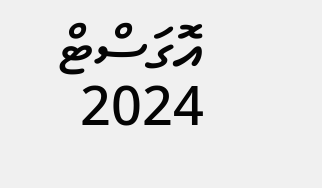އޮގަސްޓް 2024